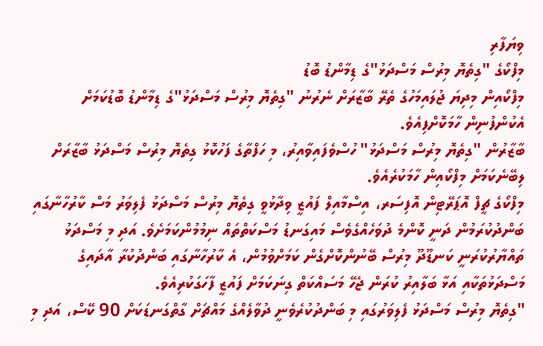ވިޔަފާރި
މިފްކޯގެ "ގިތެޔޮ މިރުސް މަސްދަޅު"ގެ ޑިމާންޑު ބޮޑު
މިފްކޯއިން މިދިޔަ ޖުލައިމަހުގެ ތެރޭ ބާޒާރަށް ނެރުނު "ގިތެޔޮ މިރުސް މަސްދަޅު"ގެ ޑިމާންޑު ބޮޑުކަމަށް އެކުންފުނިން ހާމަކޮށްފިއެވެ.
ބާޒާރުން "ގިތެޔޮ މިރުސް މަސްދަޅު" ހުސްވެފައިވާއިރު، މި ހަފްތާގެ ފަހުކޮޅު ގިތެޔޮ މިރުސް މަސްދަޅު ބާޒާރަށް ލިބޭނެކަމަށް މިފްކޯއިން ހާމަކުރެއެވެ.
މިފްކޯގެ ޗީފް އޮޕަރޭޓިން އޮފިސަރ، އިސްމާއިލް ފައުޒީ ވިދާޅުވީ ގިތެޔޮ މިރުސް މަސްދަޅު ފެލިވަރު މަސް ކާރުހާނާގައި ބަންދުކުރަމުން ދަނީ ކޮންމެ ދުވަހެއްގެވެސް މައިގަނޑު މަސްކަތްތައް ނިމުމުންކަމަށެވެ. އަދި މި މަސްދަޅު ތައްޔާރުކުރަނީ ކަނޑޫދޫ މިރުސް ބޭނުންކޮށްގެން ކަމަށްވުމުން، އެ ކާރުހާނާގައި ބަންދުކުރާ އާދައިގެ މަސްދަޅުތަކާއި އަޅާ ބަލާއިރު ކުރަން ޖެހޭ މަސައްކަތް ގިނަކަމަށް ފައުޒީ ފާހަގަކުރިއެވެ.
"ގިތެޔޮ މިރުސް މަސްދަޅު ފެލިވަރުގައި މި ބަންދުކުރެވެނީ ދުވާލެއްގެ މައްޗަށް ގާތްގަނޑަކަށް 90 ކޭސް، އަދި މި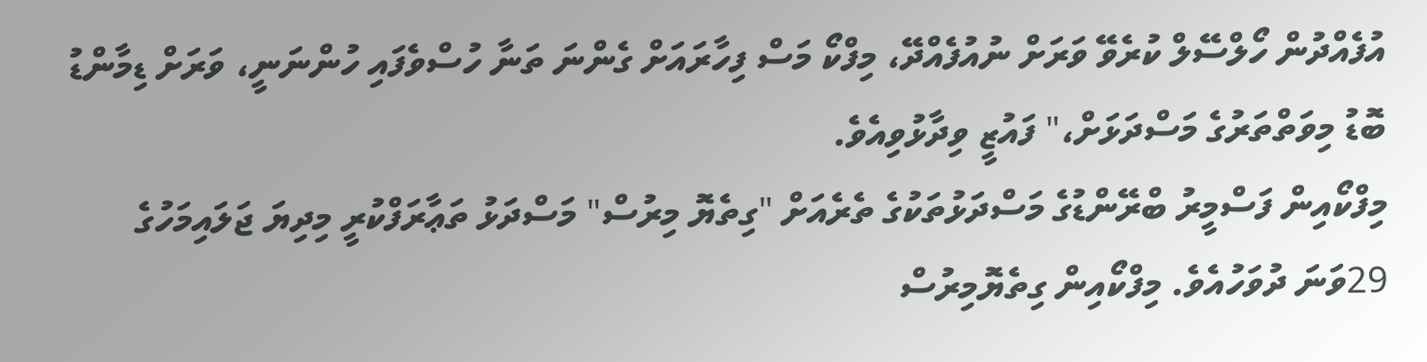އުފެއްދުން ހޯލްސޭލް ކުރެވޭ ވަރަށް ނުއުފެއްދޭ، މިފްކޯ މަސް ފިހާރައަށް ގެންނަ ތަނާ ހުސްވެފައި ހުންނަނީ، ވަރަށް ޑިމާންޑު ބޮޑު މިވަތްތަރުގެ މަސްދަޅަށް،" ފައުޒީ ވިދާޅުވިއެވެ.
މިފްކޯއިން ފަސްމީރު ބްރޭންޑުގެ މަސްދަޅުތަކުގެ ތެރެއަށް "ގިތެޔޮ މިރުސް" މަސްދަޅު ތަޢާރަފްކުރީ މިދިޔަ ޖަލައިމަހުގެ 29ވަނަ ދުވަހުއެވެ. މިފްކޯއިން ގިތެޔޮމިރުސް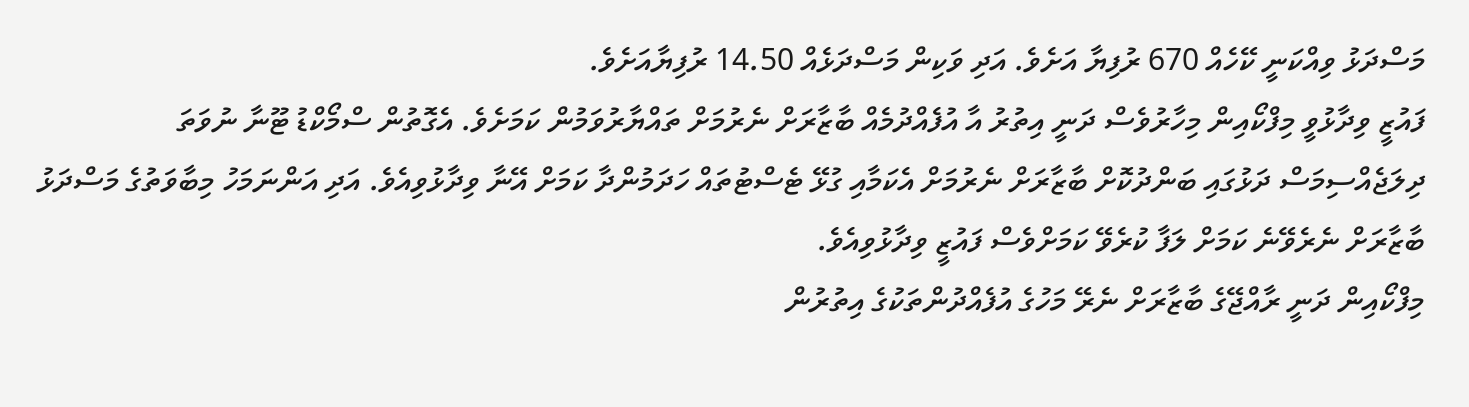މަސްދަޅު ވިއްކަނީ ކޭހެއް 670 ރުފިޔާ އަށެވެ. އަދި ވަކިން މަސްދަޅެއް 14.50 ރުފިޔާއަށެވެ.
ފައުޒީ ވިދާޅުވީ މިފްކޯއިން މިހާރުވެސް ދަނީ އިތުރު އާ އުފެއްދުމެއް ބާޒާރަށް ނެރުމަށް ތައްޔާރުވަމުން ކަމަށެވެ. އެގޮތުން ސްމޯކްޑު ޓޫނާ ނުވަތަ ދިލަޖެއްސިމަސް ދަޅުގައި ބަންދުކޮށް ބާޒާރަށް ނެރުމަށް އެކަމާއި ގުޅޭ ޓެސްޓުތައް ހަދަމުންދާ ކަމަށް އޭނާ ވިދާޅުވިއެވެ. އަދި އަންނަމަހު މިބާވަތުގެ މަސްދަޅު ބާޒާރަށް ނެރެވޭނެ ކަމަށް ލަފާ ކުރެވޭ ކަމަށްވެސް ފައުޒީ ވިދާޅުވިއެވެ.
މިފްކޯއިން ދަނީ ރާއްޖޭގެ ބާޒާރަށް ނެރޭ މަހުގެ އުފެއްދުންތަކުގެ އިތުރުން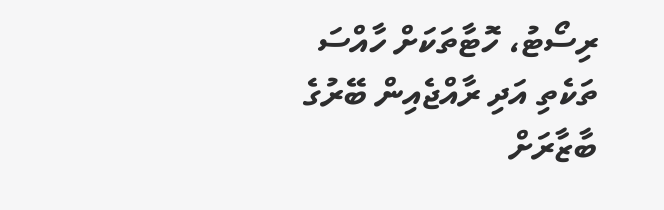ރިސޯޓު، ހޮޓާތަކަށް ހާއްސަ ތަކެތި އަދި ރާއްޖެއިން ބޭރުގެ ބާޒާރަށް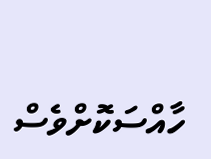ހާއްސަކޮށްވެސް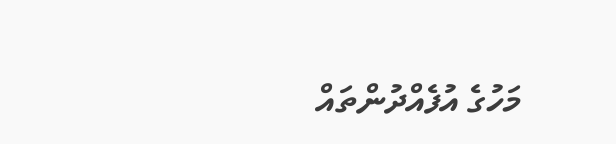މަހުގެ އުފެއްދުންތައް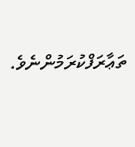ތަޢާރަފްކުރަމުންނެވެ.